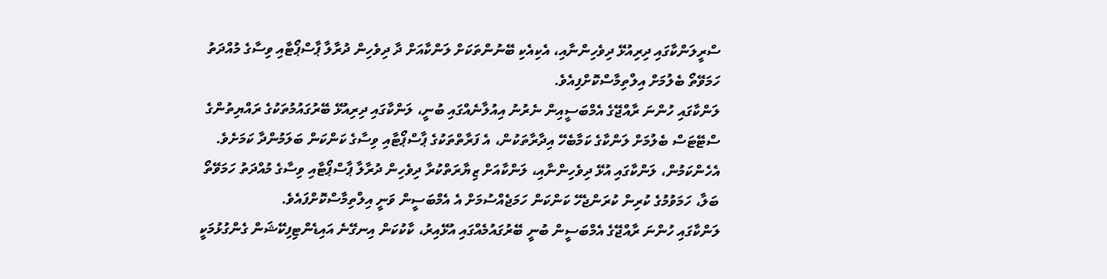ސްރީލަންކާގައި ދިރިއުޅޭ ދިވެހިންނާއި، އެކިއެކި ބޭނުންތަކަށް ލަންކާއަށް ދާ ދިވެހިން ދުރާލާ ޕާސްޕޯޓާއި ވިސާގެ މުއްދަތު ހަމަވޭތޯ ބެލުމަށް އިލްތިމާސްކޮށްފިއެވެ.
ލަންކާގައި ހުންނަ ރާއްޖޭގެ އެމްބަސީއިން ނެރުނު އިއުލާނެއްގައި ބުނީ، ލަންކާގައި ދިރިއުޅޭ ބޭރުގައުމުތަކުގެ ރައްޔިތުންގެ ސްޓޭޓަސް ބެލުމަށް ލަންކާގެ ކަމާބެހޭ އިދާރާތަކުން، އެ ފަރާތްތަކުގެ ޕާސްޕޯޓާއި ވިސާގެ ކަންކަން ބަލަމުންދާ ކަމަށެވެ. އެހެންކަމުން، ލަންކާގައި އުޅޭ ދިވެހިންނާއި، ލަންކާއަށް ޒިޔާރަތްކުރާ ދިވެހިން ދުރާލާ ޕާސްޕޯޓާއި ވިސާގެ މުއްދަތު ހަމަވޭތޯ ބަލާ، ހަމަވުމުގެ ކުރިން ކުރަންޖެހޭ ކަންކަން ހަމަޖެއްސުމަށް އެ އެމްބަސީން ވަނީ އިލްތިމާސްކޮށްފައެވެ.
ލަންކާގައި ހުންނަ ރާއްޖޭގެ އެމްބަސީން ބުނީ ބޭރުގައުމެއްގައި އުޅޭއިރު، ކާކުކަން އިނގޭނެ އައިޑެންޓިފިކޭޝަން ގެންގުޅުމަކީ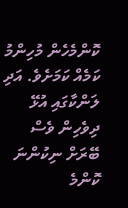ކޮންމެހެން މުހިންމު ކަމެއް ކަމަށެވެ. އަދި ލަންކާގައި އުޅޭ ދިވެހިން ވެސް ބޭރަށް ނިކުންނަ ކޮންމެ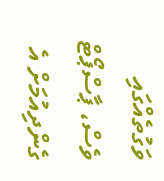ވަގުތެއްގައި ވެސް، ޕާސްޕޯޓް ގެންދިއުމަށް އެ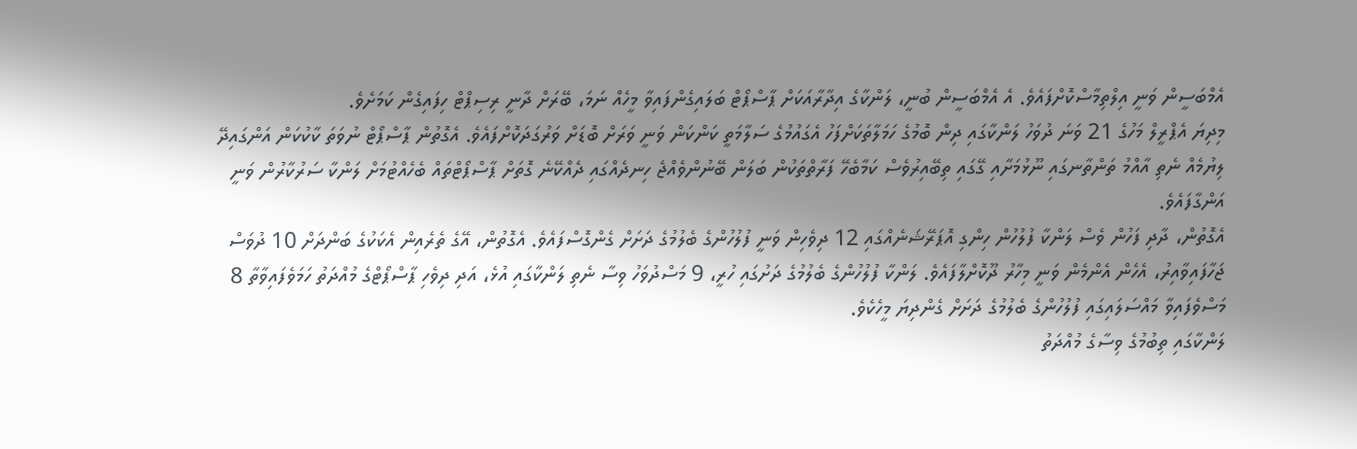އެމްބަސީން ވަނީ އިލްތިމާސްކޮށްފައެވެ. އެ އެމްބަސީން ބުނީ، ލަންކާގެ އިދާރާއަކަށް ޕާސްޕޯޓް ބަލައިގެންފައިވާ މީހެއް ނަމަ، ބޭރަށް ދާނީ ރިސިޕްޓް ހިފައިގެން ކަމަށެވެ.
މިދިޔަ އެޕްރީލް މަހުގެ 21 ވަނަ ދުވަހު ލަންކާގައި ދިން ބޮމުގެ ހަމަލާތަކަށްފަހު އެގައުމުގެ ސަލާމަތީ ކަންކަން ވަނީ ވަރަށް ބޮޑަށް ވަރުގަދަކޮށްފައެވެ. އެގޮތުން ޕާސްޕޯޓް ނުވަތަ ކާކުކަން އަންގައިދޭ ލިޔުމެއް ނެތި އާއްމު ތަންތާނގައި ނޫޅުމަށާއި ގޭގައި ތިބޭއިރުވެސް ކަމާބެހޭ ފަރާތްތަކުން ބަލަން ބޭނުންވެއްޖެ ހިނދެއްގައި ދެއްކޭނެ ގޮތަށް ޕާސްޕޯޓްތައް ބެހެއްޓުމަށް ލަންކާ ސަރުކާރުން ވަނީ އަންގާފައެވެ.
އެގޮތުން، ދާދި ފަހުން ވެސް ލަންކާ ފުލުހުން ހިންގި އޮޕަރޭޝަނެއްގައި 12 ދިވެހިން ވަނީ ފުލުހުންގެ ބެލުމުގެ ދަށަށް ގެންގޮސްފައެވެ. އެގޮތުން، އޭގެ ތެރެއިން އެކަކުގެ ބަންދަށް 10 ދުވަސް ޖަހާފައިވާއިރު، އެހެން އެންމެން ވަނީ މިހާރު ދޫކޮށްލާފައެވެ. ލަންކާ ފުލުހުންގެ ބެލުމުގެ ދަށުގައި ހުރީ، 9 މަސްދުވަހު ވިސާ ނެތި ލަންކާގައި އުޅެ، އަދި ދިވެހި ޕާސްޕޯޓްގެ މުއްދަތު ހަމަވެފައިވާތާ 8 މަސްވެފައިވާ މައްސަލައިގައި ފުލުހުންގެ ބެލުމުގެ ދަށަށް ގެންދިޔަ މީހެކެވެ.
ލަންކާގައި ތިބުމުގެ ވިސާގެ މުއްދަތު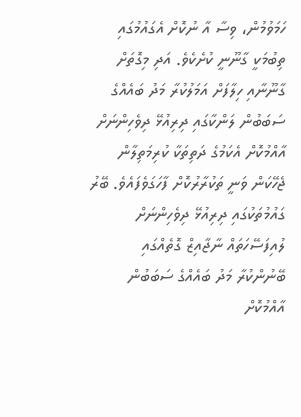ހަމަވުމުން، ވިސާ އާ ނުކޮށް އެގައުމުގައި ތިބުމަކީ ގާނޫނީ ކުށެކެވެ. އަދި މިގޮތަށް ގާނޫނާއި ހިލާފަށް އަމަލުކުރާ މަދު ބައެއްގެ ސަބަބުން ލަންކާގައި ދިރިއުޅޭ ދިވެހިންނަށް އާއްމުކޮށް އެކަމުގެ ދަތިތަކާ ކުރިމަތިލާން ޖެހޭކަން ވަނީ ތަކުރާރުކޮށް ފާހަގަވެފައެވެ. ބޭރު ގައުމުތަކުގައި ދިރިއުޅޭ ދިވެހިންނަށް ލުއިފަސޭހަތައް ނާޖާއިޒް ގޮތެއްގައި ބޭނުންކުރާ މަދު ބައެއްގެ ސަބަބުން އާއްމުކޮށް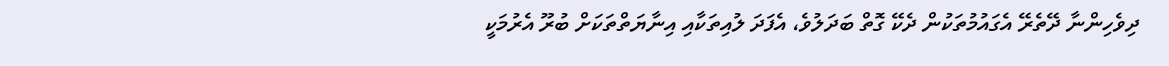ދިވެހިންނާ ދޭތެރޭ އެގައުމުތަކުން ދެކޭ ގޮތް ބަދަލުވެ، އެފަދަ ލުއިތަކާއި އިނާޔަތްތަކަށް ބުރޫ އެރުމަކީ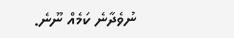ނުވެދާނެ ކަމެއް ނޫނެ.